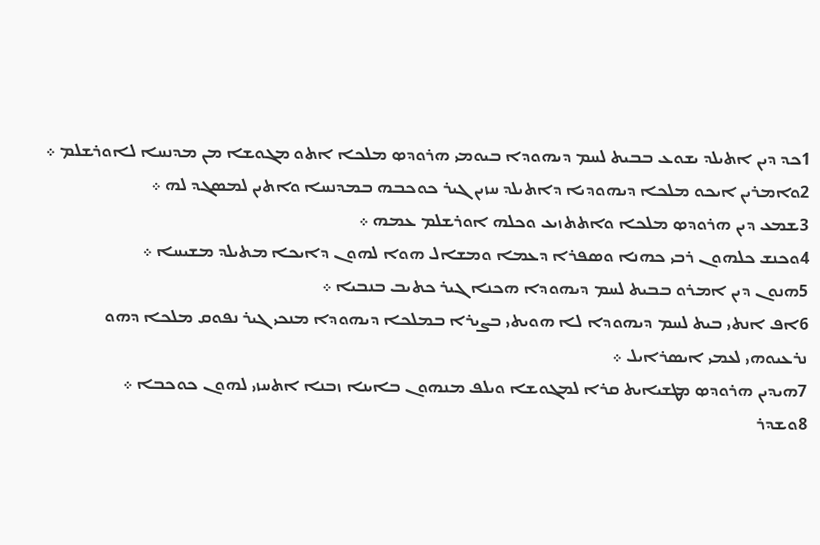1ܟܕ ܕܝܢ ܐܬܝܠܕ ܝܫܘܥ ܒܒܝܬ ܠܚܡ ܕܝܗܘܕܐ ܒܝܘܡܝ ܗܪܘܕܤ ܡܠܟܐ ܐܬܘ ܡܓܘܫܐ ܡܢ ܡܕܢܚܐ ܠܐܘܪܫܠܡ ܀
2ܘܐܡܪܝܢ ܐܝܟܘ ܡܠܟܐ ܕܝܗܘܕܝܐ ܕܐܬܝܠܕ ܚܙܝܢ ܓܝܪ ܟܘܟܒܗ ܒܡܕܢܚܐ ܘܐܬܝܢ ܠܡܤܓܕ ܠܗ ܀
3ܫܡܥ ܕܝܢ ܗܪܘܕܤ ܡܠܟܐ ܘܐܬܬܙܝܥ ܘܟܠܗ ܐܘܪܫܠܡ ܥܡܗ ܀
4ܘܟܢܫ ܟܠܗܘܢ ܪܒܝ ܟܗܢܐ ܘܤܦܪܐ ܕܥܡܐ ܘܡܫܐܠ ܗܘܐ ܠܗܘܢ ܕܐܝܟܐ ܡܬܝܠܕ ܡܫܝܚܐ ܀
5ܗܢܘܢ ܕܝܢ ܐܡܪܘ ܒܒܝܬ ܠܚܡ ܕܝܗܘܕܐ ܗܟܢܐ ܓܝܪ ܟܬܝܒ ܒܢܒܝܐ ܀
6ܐܦ ܐܢܬܝ ܒܝܬ ܠܚܡ ܕܝܗܘܕܐ ܠܐ ܗܘܝܬܝ ܒܨܝܪܐ ܒܡܠܟܐ ܕܝܗܘܕܐ ܡܢܟܝ ܓܝܪ ܢܦܘܩ ܡܠܟܐ ܕܗܘ ܢܪܥܝܘܗܝ ܠܥܡܝ ܐܝܤܪܐܝܠ ܀
7ܗܝܕܝܢ ܗܪܘܕܤ ܡܛܫܝܐܝܬ ܩܪܐ ܠܡܓܘܫܐ ܘܝܠܦ ܡܢܗܘܢ ܒܐܝܢܐ ܙܒܢܐ ܐܬܚܙܝ ܠܗܘܢ ܟܘܟܒܐ ܀
8ܘܫܕܪ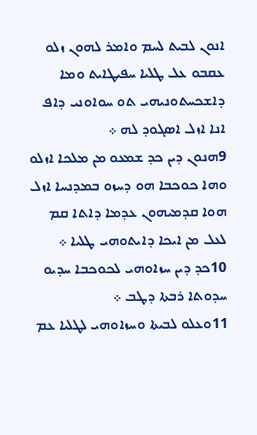ܐܢܘܢ ܠܒܝܬ ܠܚܡ ܘܐܡܪ ܠܗܘܢ ܙܠܘ ܥܩܒܘ ܥܠ ܛܠܝܐ ܚܦܝܛܐܝܬ ܘܡܐ ܕܐܫܟܚܬܘܢܝܗܝ ܬܘ ܚܘܐܘܢܝ ܕܐܦ ܐܢܐ ܐܙܠ ܐܤܓܘܕ ܠܗ ܀
9ܗܢܘܢ ܕܝܢ ܟܕ ܫܡܥܘ ܡܢ ܡܠܟܐ ܐܙܠܘ ܘܗܐ ܟܘܟܒܐ ܗܘ ܕܚܙܘ ܒܡܕܢܚܐ ܐܙܠ ܗܘܐ ܩܕܡܝܗܘܢ ܥܕܡܐ ܕܐܬܐ ܩܡ ܠܥܠ ܡܢ ܐܝܟܐ ܕܐܝܬܘܗܝ ܛܠܝܐ ܀
10ܟܕ ܕܝܢ ܚܙܐܘܗܝ ܠܟܘܟܒܐ ܚܕܝܘ ܚܕܘܬܐ ܪܒܬܐ ܕܛܒ ܀
11ܘܥܠܘ ܠܒܝܬܐ ܘܚܙܐܘܗܝ ܠܛܠܝܐ ܥܡ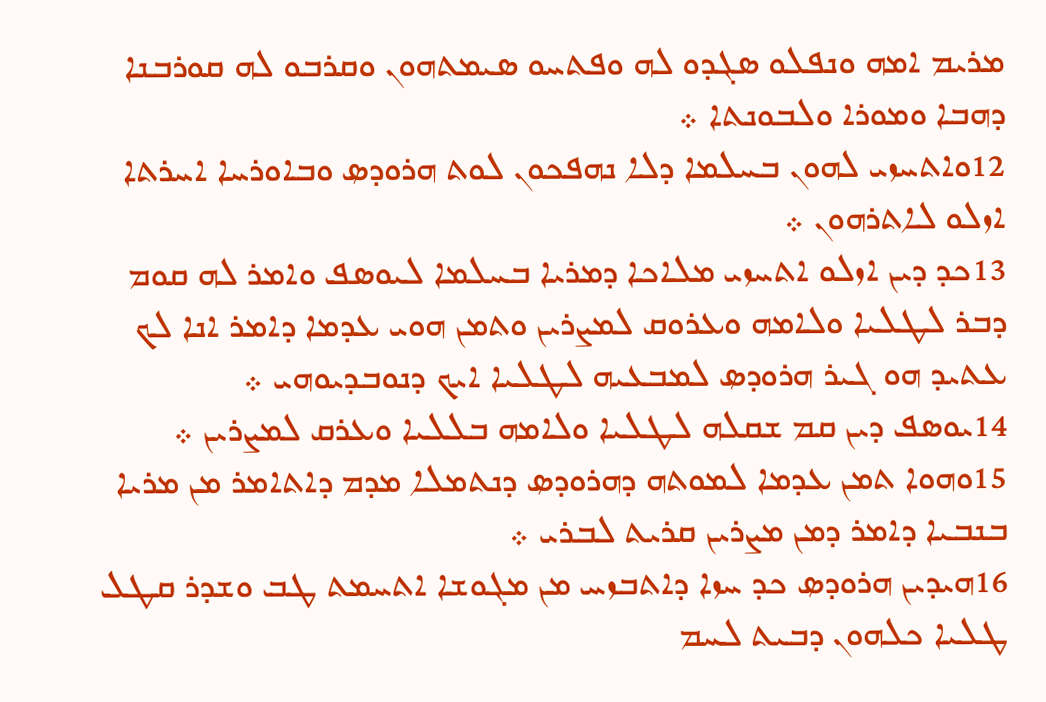ܡܪܝܡ ܐܡܗ ܘܢܦܠܘ ܤܓܕܘ ܠܗ ܘܦܬܚܘ ܤܝܡܬܗܘܢ ܘܩܪܒܘ ܠܗ ܩܘܪܒܢܐ ܕܗܒܐ ܘܡܘܪܐ ܘܠܒܘܢܬܐ ܀
12ܘܐܬܚܙܝ ܠܗܘܢ ܒܚܠܡܐ ܕܠܐ ܢܗܦܟܘܢ ܠܘܬ ܗܪܘܕܤ ܘܒܐܘܪܚܐ ܐܚܪܬܐ ܐܙܠܘ ܠܐܬܪܗܘܢ ܀
13ܟܕ ܕܝܢ ܐܙܠܘ ܐܬܚܙܝ ܡܠܐܟܐ ܕܡܪܝܐ ܒܚܠܡܐ ܠܝܘܤܦ ܘܐܡܪ ܠܗ ܩܘܡ ܕܒܪ ܠܛܠܝܐ ܘܠܐܡܗ ܘܥܪܘܩ ܠܡܨܪܝܢ ܘܬܡܢ ܗܘܝ ܥܕܡܐ ܕܐܡܪ ܐܢܐ ܠܟ ܥܬܝܕ ܗܘ ܓܝܪ ܗܪܘܕܤ ܠܡܒܥܝܗ ܠܛܠܝܐ ܐܝܟ ܕܢܘܒܕܝܘܗܝ ܀
14ܝܘܤܦ ܕܝܢ ܩܡ ܫܩܠܗ ܠܛܠܝܐ ܘܠܐܡܗ ܒܠܠܝܐ ܘܥܪܩ ܠܡܨܪܝܢ ܀
15ܘܗܘܐ ܬܡܢ ܥܕܡܐ ܠܡܘܬܗ ܕܗܪܘܕܤ ܕܢܬܡܠܐ ܡܕܡ ܕܐܬܐܡܪ ܡܢ ܡܪܝܐ ܒܢܒܝܐ ܕܐܡܪ ܕܡܢ ܡܨܪܝܢ ܩܪܝܬ ܠܒܪܝ ܀
16ܗܝܕܝܢ ܗܪܘܕܤ ܟܕ ܚܙܐ ܕܐܬܒܙܚ ܡܢ ܡܓܘܫܐ ܐܬܚܡܬ ܛܒ ܘܫܕܪ ܩܛܠ ܛܠܝܐ ܟܠܗܘܢ ܕܒܝܬ ܠܚܡ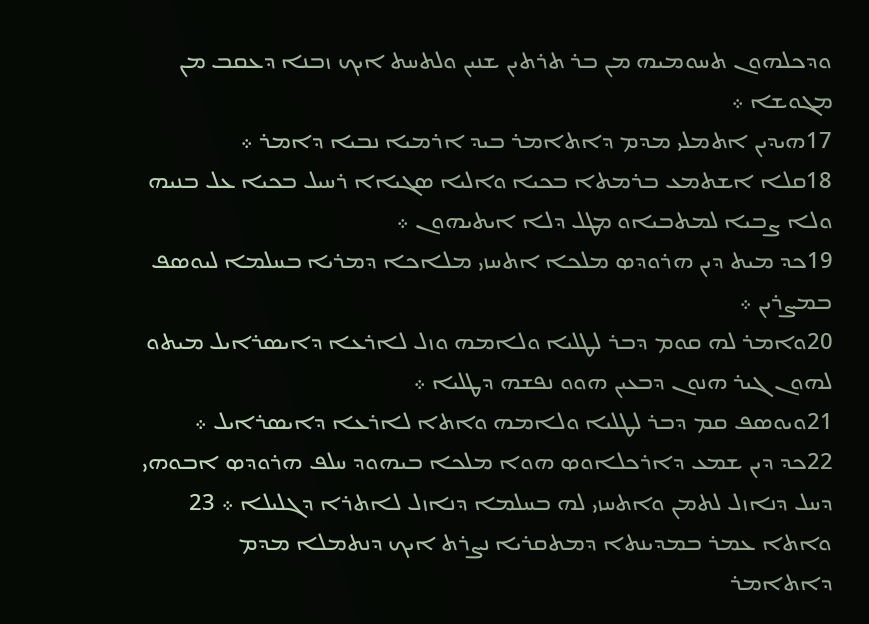ܘܕܟܠܗܘܢ ܬܚܘܡܝܗ ܡܢ ܒܪ ܬܪܬܝܢ ܫܢܝܢ ܘܠܬܚܬ ܐܝܟ ܙܒܢܐ ܕܥܩܒ ܡܢ ܡܓܘܫܐ ܀
17ܗܝܕܝܢ ܐܬܡܠܝ ܡܕܡ ܕܐܬܐܡܪ ܒܝܕ ܐܪܡܝܐ ܢܒܝܐ ܕܐܡܪ ܀
18ܩܠܐ ܐܫܬܡܥ ܒܪܡܬܐ ܒܟܝܐ ܘܐܠܝܐ ܤܓܝܐܐ ܪܚܝܠ ܒܟܝܐ ܥܠ ܒܢܝܗ ܘܠܐ ܨܒܝܐ ܠܡܬܒܝܐܘ ܡܛܠ ܕܠܐ ܐܝܬܝܗܘܢ ܀
19ܟܕ ܡܝܬ ܕܝܢ ܗܪܘܕܤ ܡܠܟܐ ܐܬܚܙܝ ܡܠܐܟܐ ܕܡܪܝܐ ܒܚܠܡܐ ܠܝܘܤܦ ܒܡܨܪܝܢ ܀
20ܘܐܡܪ ܠܗ ܩܘܡ ܕܒܪ ܠܛܠܝܐ ܘܠܐܡܗ ܘܙܠ ܠܐܪܥܐ ܕܐܝܤܪܐܝܠ ܡܝܬܘ ܠܗܘܢ ܓܝܪ ܗܢܘܢ ܕܒܥܝܢ ܗܘܘ ܢܦܫܗ ܕܛܠܝܐ ܀
21ܘܝܘܤܦ ܩܡ ܕܒܪ ܠܛܠܝܐ ܘܠܐܡܗ ܘܐܬܐ ܠܐܪܥܐ ܕܐܝܤܪܐܝܠ ܀
22ܟܕ ܕܝܢ ܫܡܥ ܕܐܪܟܠܐܘܤ ܗܘܐ ܡܠܟܐ ܒܝܗܘܕ ܚܠܦ ܗܪܘܕܤ ܐܒܘܗܝ ܕܚܠ ܕܢܐܙܠ ܠܬܡܢ ܘܐܬܚܙܝ ܠܗ ܒܚܠܡܐ ܕܢܐܙܠ ܠܐܬܪܐ ܕܓܠܝܠܐ ܀ 23 ܘܐܬܐ ܥܡܪ ܒܡܕܝܢܬܐ ܕܡܬܩܪܝܐ ܢܨܪܬ ܐܝܟ ܕܢܬܡܠܐ ܡܕܡ ܕܐܬܐܡܪ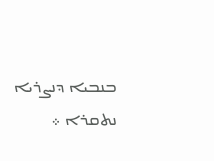ܒܢܒܝܐ ܕܢܨܪܝܐ ܢܬܩܪܐ ܀